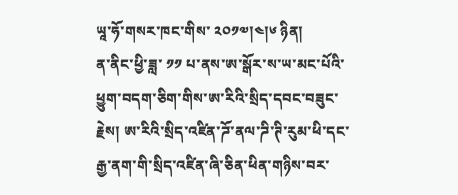ཡཱ་ཧོ་གསར་ཁང་གིས་ ༢༠༡༧།༤།༦ ཉིན།
ན་ནིང་ཕྱི་ཟླ་ ༡༡ པ་ནས་ཨ་སྒོར་ས་ཡ་མང་པོའི་ཕྱུག་བདག་ཅིག་གིས་ཨ་རིའི་སྲིད་དབང་བཟུང་རྗེས། ཨ་རིའི་སྲིད་འཛིན་ཌོ་ནལ་ཌི་ཊི་རུམ་ཕི་དང་རྒྱ་ནག་གི་སྲིད་འཛིན་ཞི་ཅིན་ཕིན་གཉིས་བར་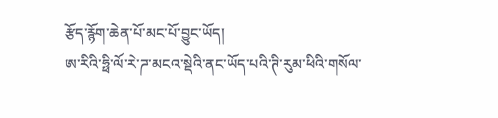རྩོད་རྙོག་ཆེན་པོ་མང་པོ་བྱུང་ཡོད།
ཨ་རིའི་ཧྥི་ལོ་རེ་ཌ་མངའ་སྡེའི་ནང་ཡོད་པའི་ཊི་རུམ་ཕིའི་གསོལ་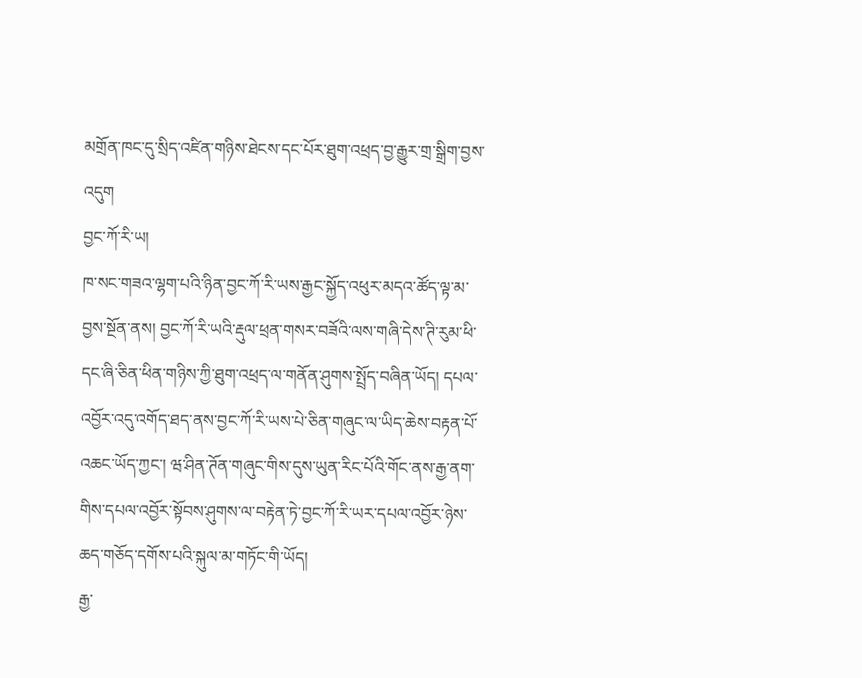མགྲོན་ཁང་དུ་སྲིད་འཛིན་གཉིས་ཐེངས་དང་པོར་ཐུག་འཕྲད་བྱ་རྒྱུར་གྲ་སྒྲིག་བྱས་འདུག
བྱང་ཀོ་རི་ཡ།
ཁ་སང་གཟའ་ལྷག་པའི་ཉིན་བྱང་ཀོ་རི་ཡས་རྒྱང་སྐྱོད་འཕུར་མདའ་ཚོད་ལྟ་མ་བྱས་སྔོན་ནས། བྱང་ཀོ་རི་ཡའི་རྡུལ་ཕྲན་གསར་བཟོའི་ལས་གཞི་དེས་ཊི་རུམ་ཕི་དང་ཞི་ཅིན་ཕིན་གཉིས་ཀྱི་ཐུག་འཕྲད་ལ་གནོན་ཤུགས་སྤྲོད་བཞིན་ཡོད། དཔལ་འབྱོར་འདུ་འགོད་ཐད་ནས་བྱང་ཀོ་རི་ཡས་པེ་ཅིན་གཞུང་ལ་ཡིད་ཆེས་བརྟན་པོ་འཆང་ཡོད་ཀྱང་། ཝ་ཤིན་ཊོན་གཞུང་གིས་དུས་ཡུན་རིང་པོའི་གོང་ནས་རྒྱ་ནག་གིས་དཔལ་འབྱོར་སྟོབས་ཤུགས་ལ་བརྟེན་ཏེ་བྱང་ཀོ་རི་ཡར་དཔལ་འབྱོར་ཉེས་ཆད་གཅོད་དགོས་པའི་སྐུལ་མ་གཏོང་གི་ཡོད།
རྒྱ་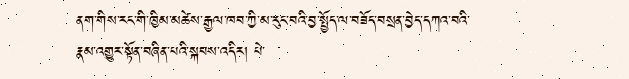ནག་གིས་རང་གི་ཁྱིམ་མཚེས་རྒྱལ་ཁབ་ཀྱི་མ་རུང་བའི་བྱ་སྤྱོད་ལ་བཟོད་བསྲན་བྱེད་དཀའ་བའི་རྣམ་འགྱུར་སྟོན་བཞིན་པའི་སྐབས་འདིར། པེ་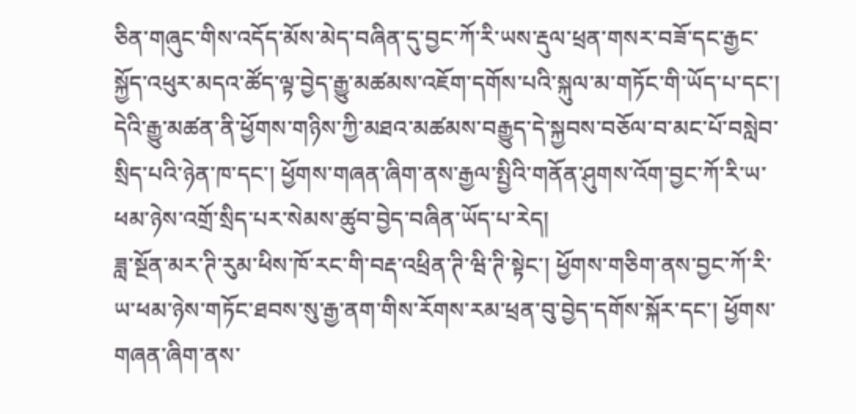ཅིན་གཞུང་གིས་འདོད་མོས་མེད་བཞིན་དུ་བྱང་ཀོ་རི་ཡས་རྡུལ་ཕྲན་གསར་བཟོ་དང་རྒྱང་སྐྱོད་འཕུར་མདའ་ཚོད་ལྟ་བྱེད་རྒྱུ་མཚམས་འཇོག་དགོས་པའི་སྐུལ་མ་གཏོང་གི་ཡོད་པ་དང་། དེའི་རྒྱུ་མཚན་ནི་ཕྱོགས་གཉིས་ཀྱི་མཐའ་མཚམས་བརྒྱུད་དེ་སྐྱབས་བཅོལ་བ་མང་པོ་བསླེབ་སྲིད་པའི་ཉེན་ཁ་དང་། ཕྱོགས་གཞན་ཞིག་ནས་རྒྱལ་སྤྱིའི་གནོན་ཤུགས་འོག་བྱང་ཀོ་རི་ཡ་ཕམ་ཉེས་འགྲོ་སྲིད་པར་སེམས་ཚུབ་བྱེད་བཞིན་ཡོད་པ་རེད།
ཟླ་སྔོན་མར་ཊི་རུམ་ཕིས་ཁོ་རང་གི་བརྡ་འཕྲིན་ཊི་ཝི་ཊི་སྟེང་། ཕྱོགས་གཅིག་ནས་བྱང་ཀོ་རི་ཡ་ཕམ་ཉེས་གཏོང་ཐབས་སུ་རྒྱ་ནག་གིས་རོགས་རམ་ཕྲན་བུ་བྱེད་དགོས་སྐོར་དང་། ཕྱོགས་གཞན་ཞིག་ནས་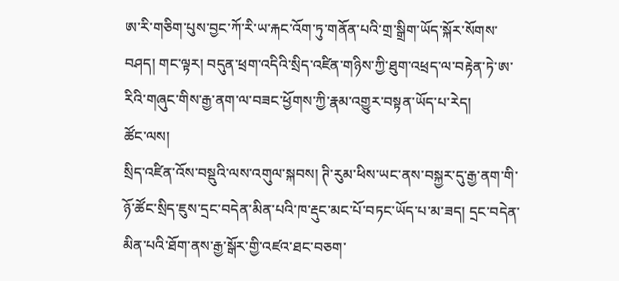ཨ་རི་གཅིག་པུས་བྱང་ཀོ་རི་ཡ་རྐང་འོག་ཏུ་གནོན་པའི་གྲ་སྒྲིག་ཡོད་སྐོར་སོགས་བཤད། གང་ལྟར། བདུན་ཕྲག་འདིའི་སྲིད་འཛིན་གཉིས་ཀྱི་ཐུག་འཕྲད་ལ་བརྟེན་ཏེ་ཨ་རིའི་གཞུང་གིས་རྒྱ་ནག་ལ་བཟང་ཕྱོགས་ཀྱི་རྣམ་འགྱུར་བསྟན་ཡོད་པ་རེད།
ཚོང་ལས།
སྲིད་འཛིན་འོས་བསྡུའི་ལས་འགུལ་སྐབས། ཊི་རུམ་ཕིས་ཡང་ནས་བསྐྱར་དུ་རྒྱ་ནག་གི་ཉོ་ཚོང་སྲིད་ཇུས་དྲང་བདེན་མིན་པའི་ཁ་རྡུང་མང་པོ་བཏང་ཡོད་པ་མ་ཟད། དྲང་བདེན་མིན་པའི་ཐོག་ནས་རྒྱ་སྒོར་གྱི་འཛའ་ཐང་བཅག་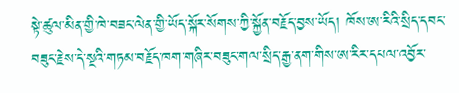སྟེ་ཚུལ་མིན་གྱི་ཁེ་བཟང་ལེན་གྱི་ཡོད་སྐོར་སོགས་ཀྱི་སྐྱོན་བརྗོད་བྱས་ཡོད། ཁོས་ཨ་རིའི་སྲིད་དབང་བཟུང་རྗེས་དེ་སྔའི་གཏམ་བརྗོད་ཁག་གཞིར་བཟུང་གལ་སྲིད་རྒྱ་ནག་གིས་ཨ་རིར་དཔལ་འབྱོར་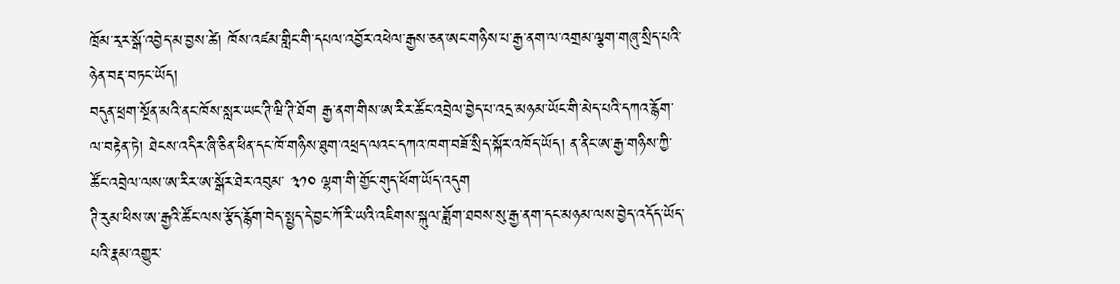ཁྲོམ་རྭར་སྒོ་འབྱེད་མ་བྱས་ཚེ། ཁོས་འཛམ་གླིང་གི་དཔལ་འབྱོར་འཕེལ་རྒྱས་ཅན་ཨང་གཉིས་པ་རྒྱ་ནག་ལ་འགྲམ་ལྕག་གཞུ་སྲིད་པའི་ཉེན་བརྡ་བཏང་ཡོད།
བདུན་ཕྲག་སྔོན་མའི་ནང་ཁོས་སླར་ཡང་ཊི་ཝི་ཊི་ཐོག རྒྱ་ནག་གིས་ཨ་རིར་ཚོང་འབྲེལ་བྱེད་པ་འདྲ་མཉམ་ཡོང་གི་མེད་པའི་དཀའ་རྙོག་ལ་བརྟེན་ཏེ། ཐེངས་འདིར་ཞི་ཅིན་ཕིན་དང་ཁོ་གཉིས་ཐུག་འཕྲད་ལའང་དཀའ་ཁག་བཟོ་སྲིད་སྐོར་འཁོད་ཡོད། ན་ནིང་ཨ་རྒྱ་གཉིས་ཀྱི་ཚོང་འབྲེལ་ལས་ཨ་རིར་ཨ་སྒོར་ཐེར་འབུམ་ ༣༡༠ ལྷག་གི་གྱོང་གུད་ཕོག་ཡོད་འདུག
ཊི་རུམ་ཕིས་ཨ་རྒྱའི་ཚོང་ལས་རྩོད་རྙོག་བེད་སྤྱད་དེ་བྱང་ཀོ་རི་ཡའི་འཇིགས་སྐུལ་ཟློག་ཐབས་སུ་རྒྱ་ནག་དང་མཉམ་ལས་བྱེད་འདོད་ཡོད་པའི་རྣམ་འགྱུར་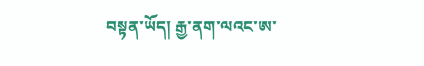བསྟན་ཡོད། རྒྱ་ནག་ལའང་ཨ་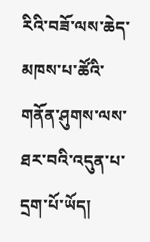རིའི་བཟོ་ལས་ཆེད་མཁས་པ་ཚོའི་གནོན་ཤུགས་ལས་ཐར་བའི་འདུན་པ་དྲག་པོ་ཡོད།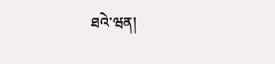ཐའེ་ཝན།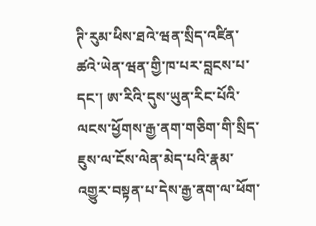ཊི་རུམ་ཕིས་ཐའེ་ཝན་སྲིད་འཛིན་ཚའེ་ཡེན་ཝན་གྱི་ཁ་པར་བླངས་པ་དང་། ཨ་རིའི་དུས་ཡུན་རིང་པོའི་ལངས་ཕྱོགས་རྒྱ་ནག་གཅིག་གི་སྲིད་ཇུས་ལ་ངོས་ལེན་མེད་པའི་རྣམ་འགྱུར་བསྟན་པ་དེས་རྒྱ་ནག་ལ་ཕོག་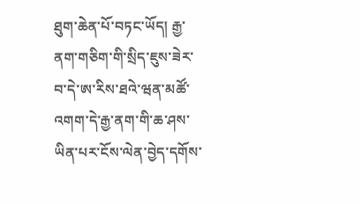ཐུག་ཆེན་པོ་བཏང་ཡོད། རྒྱ་ནག་གཅིག་གི་སྲིད་ཇུས་ཟེར་བ་དེ་ཨ་རིས་ཐའེ་ཝན་མཚོ་འགག་དེ་རྒྱ་ནག་གི་ཆ་ཤས་ཡིན་པར་ངོས་ལེན་བྱེད་དགོས་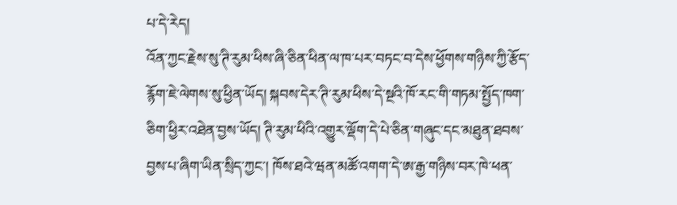པ་དེ་རེད།
འོན་ཀྱང་རྗེས་སུ་ཊི་རུམ་ཕིས་ཞི་ཅིན་ཕིན་ལ་ཁ་པར་བཏང་བ་དེས་ཕྱོགས་གཉིས་ཀྱི་རྩོད་རྙོག་ཇེ་ལེགས་སུ་ཕྱིན་ཡོད། སྐབས་དེར་ཊི་རུམ་ཕིས་དེ་སྔའི་ཁོ་རང་གི་གཏམ་སྤྱོད་ཁག་ཅིག་ཕྱིར་འཐེན་བྱས་ཡོད། ཊི་རུམ་ཕིའི་འགྱུར་ལྡོག་དེ་པེ་ཅིན་གཞུང་དང་མཐུན་ཐབས་བྱས་པ་ཞིག་ཡིན་སྲིད་ཀྱང་། ཁོས་ཐའེ་ཝན་མཚོ་འགག་དེ་ཨ་རྒྱ་གཉིས་བར་ཁེ་ཕན་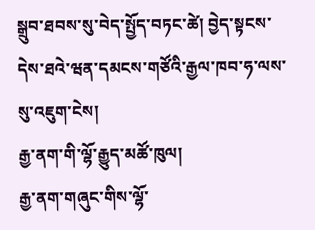སྒྲུབ་ཐབས་སུ་བེད་སྤྱོད་བཏང་ཚེ། བྱེད་སྟངས་དེས་ཐའེ་ཝན་དམངས་གཙོའི་རྒྱལ་ཁབ་ཧ་ལས་སུ་འཇུག་ངེས།
རྒྱ་ནག་གི་ལྷོ་རྒྱུད་མཚོ་ཁུལ།
རྒྱ་ནག་གཞུང་གིས་ལྷོ་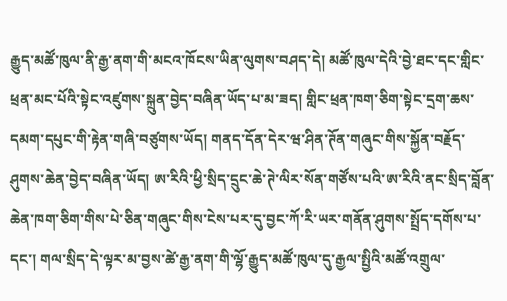རྒྱུད་མཚོ་ཁུལ་ནི་རྒྱ་ནག་གི་མངའ་ཁོངས་ཡིན་ལུགས་བཤད་དེ། མཚོ་ཁུལ་དེའི་བྱེ་ཐང་དང་གླིང་ཕྲན་མང་པོའི་སྟེང་འཛུགས་སྐྲུན་བྱེད་བཞིན་ཡོད་པ་མ་ཟད། གླིང་ཕྲན་ཁག་ཅིག་སྟེང་དྲག་ཆས་དམག་དཔུང་གི་རྟེན་གཞི་བཙུགས་ཡོད། གནད་དོན་དེར་ཝ་ཤིན་ཊོན་གཞུང་གིས་སྐྱོན་བརྗོད་ཤུགས་ཆེན་བྱེད་བཞིན་ཡོད། ཨ་རིའི་ཕྱི་སྲིད་དྲུང་ཆེ་ཊེ་ལིར་སོན་གཙོས་པའི་ཨ་རིའི་ནང་སྲིད་བློན་ཆེན་ཁག་ཅིག་གིས་པེ་ཅིན་གཞུང་གིས་ངེས་པར་དུ་བྱང་ཀོ་རི་ཡར་གནོན་ཤུགས་སྤྲོད་དགོས་པ་དང་། གལ་སྲིད་དེ་ལྟར་མ་བྱས་ཚེ་རྒྱ་ནག་གི་ལྷོ་རྒྱུད་མཚོ་ཁུལ་དུ་རྒྱལ་སྤྱིའི་མཚོ་འགྲུལ་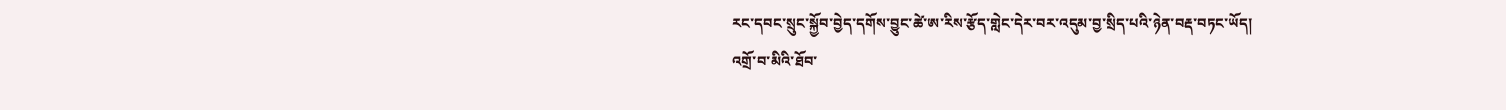རང་དབང་སྲུང་སྐྱོབ་བྱེད་དགོས་བྱུང་ཚེ་ཨ་རིས་རྩོད་གླེང་དེར་བར་འདུམ་བྱ་སྲིད་པའི་ཉེན་བརྡ་བཏང་ཡོད།
འགྲོ་བ་མིའི་ཐོབ་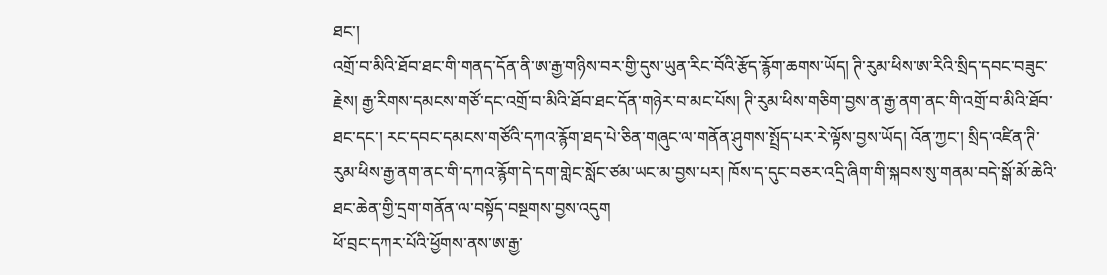ཐང་།
འགྲོ་བ་མིའི་ཐོབ་ཐང་གི་གནད་དོན་ནི་ཨ་རྒྱ་གཉིས་བར་གྱི་དུས་ཡུན་རིང་བོའི་རྩོད་རྙོག་ཆགས་ཡོད། ཊི་རུམ་ཕིས་ཨ་རིའི་སྲིད་དབང་བཟུང་རྗེས། རྒྱ་རིགས་དམངས་གཙོ་དང་འགྲོ་བ་མིའི་ཐོབ་ཐང་དོན་གཉེར་བ་མང་པོས། ཊི་རུམ་ཕིས་གཅིག་བྱས་ན་རྒྱ་ནག་ནང་གི་འགྲོ་བ་མིའི་ཐོབ་ཐང་དང་། རང་དབང་དམངས་གཙོའི་དཀའ་རྙོག་ཐད་པེ་ཅིན་གཞུང་ལ་གནོན་ཤུགས་སྤྲོད་པར་རེ་ལྟོས་བྱས་ཡོད། འོན་ཀྱང་། སྲིད་འཛིན་ཊི་རུམ་ཕིས་རྒྱ་ནག་ནང་གི་དཀའ་རྙོག་དེ་དག་གླེང་སློང་ཙམ་ཡང་མ་བྱས་པར། ཁོས་ད་དུང་བཅར་འདྲི་ཞིག་གི་སྐབས་སུ་གནམ་བདེ་སྒོ་མོ་ཆེའི་ཐང་ཆེན་གྱི་དྲག་གནོན་ལ་བསྟོད་བསྔགས་བྱས་འདུག
ཕོ་བྲང་དཀར་པོའི་ཕྱོགས་ནས་ཨ་རྒྱ་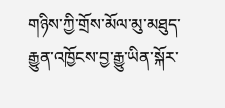གཉིས་ཀྱི་གྲོས་མོལ་མུ་མཐུད་རྒྱུན་འཁྱོངས་བྱ་རྒྱུ་ཡིན་སྐོར་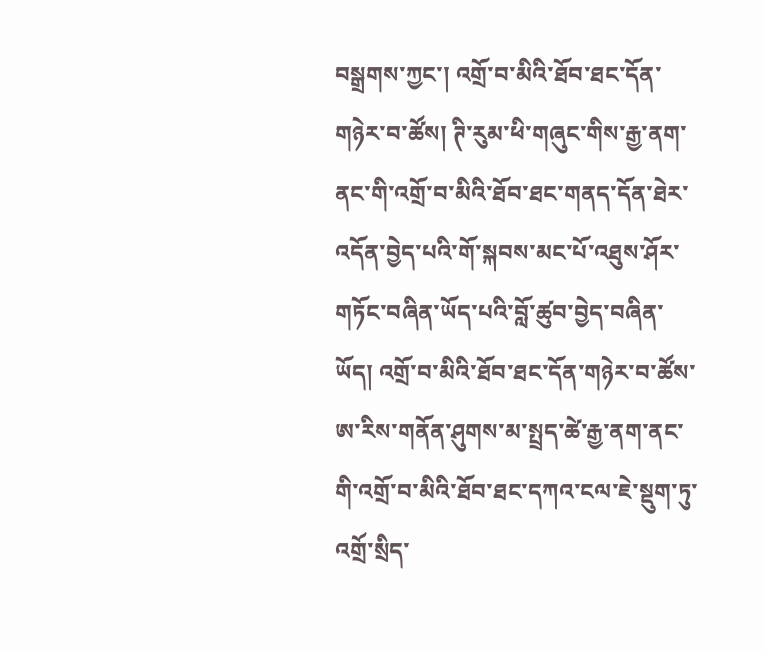བསྒྲགས་ཀྱང་། འགྲོ་བ་མིའི་ཐོབ་ཐང་དོན་གཉེར་བ་ཚོས། ཊི་རུམ་ཕི་གཞུང་གིས་རྒྱ་ནག་ནང་གི་འགྲོ་བ་མིའི་ཐོབ་ཐང་གནད་དོན་ཐེར་འདོན་བྱེད་པའི་གོ་སྐབས་མང་པོ་འཐུས་ཤོར་གཏོང་བཞིན་ཡོད་པའི་བློ་ཚུབ་བྱེད་བཞིན་ཡོད། འགྲོ་བ་མིའི་ཐོབ་ཐང་དོན་གཉེར་བ་ཚོས་ཨ་རིས་གནོན་ཤུགས་མ་སྤྲད་ཚེ་རྒྱ་ནག་ནང་གི་འགྲོ་བ་མིའི་ཐོབ་ཐང་དཀའ་ངལ་ཇེ་སྡུག་ཏུ་འགྲོ་སྲིད་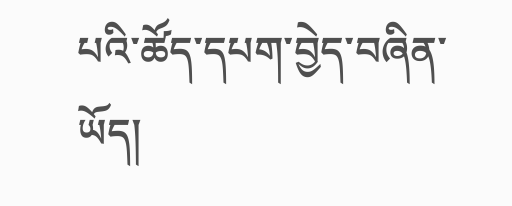པའི་ཚོད་དཔག་བྱེད་བཞིན་ཡོད།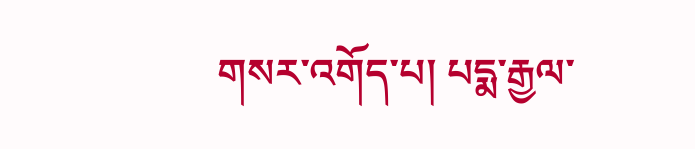གསར་འགོད་པ། པདྨ་རྒྱལ་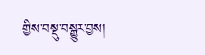གྱིས་བསྡུ་བསྒྱུར་བྱས།